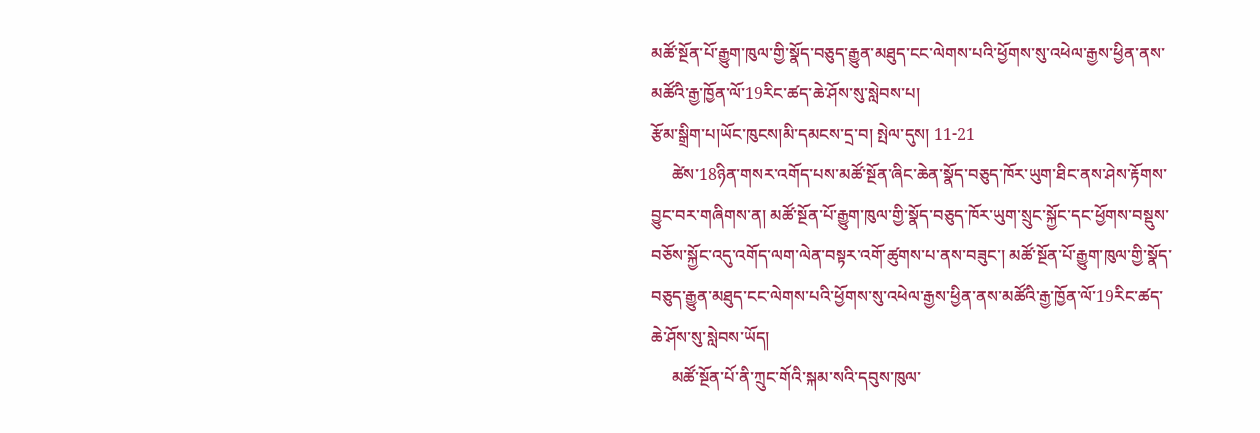མཚོ་སྔོན་པོ་རྒྱུག་ཁུལ་གྱི་སྣོད་བཅུད་རྒྱུན་མཐུད་ངང་ལེགས་པའི་ཕྱོགས་སུ་འཕེལ་རྒྱས་ཕྱིན་ནས་མཚོའི་རྒྱ་ཁྱོན་ལོ་19རིང་ཚད་ཆེ་ཤོས་སུ་སླེབས་པ།
རྩོམ་སྒྲིག་པ།ཡོང་ཁུངས།མི་དམངས་དྲ་བ། སྤེལ་དུས། 11-21
     ཚེས་18ཉིན་གསར་འགོད་པས་མཚོ་སྔོན་ཞིང་ཆེན་སྣོད་བཅུད་ཁོར་ཡུག་ཐིང་ནས་ཤེས་རྟོགས་བྱུང་བར་གཞིགས་ན། མཚོ་སྔོན་པོ་རྒྱུག་ཁུལ་གྱི་སྣོད་བཅུད་ཁོར་ཡུག་སྲུང་སྐྱོང་དང་ཕྱོགས་བསྡུས་བཅོས་སྐྱོང་འདུ་འགོད་ལག་ལེན་བསྟར་འགོ་ཚུགས་པ་ནས་བཟུང་། མཚོ་སྔོན་པོ་རྒྱུག་ཁུལ་གྱི་སྣོད་བཅུད་རྒྱུན་མཐུད་ངང་ལེགས་པའི་ཕྱོགས་སུ་འཕེལ་རྒྱས་ཕྱིན་ནས་མཚོའི་རྒྱ་ཁྱོན་ལོ་19རིང་ཚད་ཆེ་ཤོས་སུ་སླེབས་ཡོད།
     མཚོ་སྔོན་པོ་ནི་ཀྲུང་གོའི་སྐམ་སའི་དབུས་ཁུལ་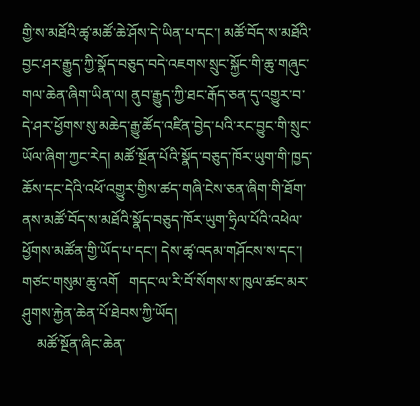གྱི་ས་མཐོའི་ཚྭ་མཚོ་ཆེ་ཤོས་དེ་ཡིན་པ་དང་། མཚོ་བོད་ས་མཐོའི་བྱང་ཤར་རྒྱུད་ཀྱི་སྣོད་བཅུད་བདེ་འཇགས་སྲུང་སྐྱོང་གི་ཆུ་གཞུང་གལ་ཆེན་ཞིག་ཡིན་ལ། ནུབ་རྒྱུད་ཀྱི་ཐང་རྒོད་ཅན་དུ་འགྱུར་བ་དེ་ཤར་ཕྱོགས་སུ་མཆེད་རྒྱུ་ཚོད་འཛིན་བྱེད་པའི་རང་བྱུང་གི་སྲུང་ཡོལ་ཞིག་ཀྱང་རེད། མཚོ་སྔོན་པོའི་སྣོད་བཅུད་ཁོར་ཡུག་གི་ཁྱད་ཆོས་དང་དེའི་འཕོ་འགྱུར་གྱིས་ཚད་གཞི་ངེས་ཅན་ཞིག་གི་ཐོག་ནས་མཚོ་བོད་ས་མཐོའི་སྣོད་བཅུད་ཁོར་ཡུག་ཧྲིལ་པོའི་འཕེལ་ཕྱོགས་མཚོན་གྱི་ཡོད་པ་དང་། དེས་ཚྭ་འདམ་གཤོངས་ས་དང་། གཙང་གསུམ་ཆུ་འགོ   གདང་ལ་རི་བོ་སོགས་ས་ཁུལ་ཚང་མར་ཤུགས་རྐྱེན་ཆེན་པོ་ཐེབས་ཀྱི་ཡོད།
    མཚོ་སྔོན་ཞིང་ཆེན་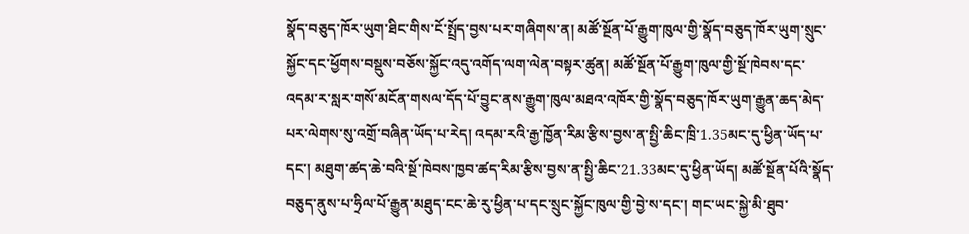སྣོད་བཅུད་ཁོར་ཡུག་ཐིང་གིས་ངོ་སྤྲོད་བྱས་པར་གཞིགས་ན། མཚོ་སྔོན་པོ་རྒྱུག་ཁུལ་གྱི་སྣོད་བཅུད་ཁོར་ཡུག་སྲུང་སྐྱོང་དང་ཕྱོགས་བསྡུས་བཅོས་སྐྱོང་འདུ་འགོད་ལག་ལེན་བསྟར་ཚུན། མཚོ་སྔོན་པོ་རྒྱུག་ཁུལ་གྱི་སྔོ་ཁེབས་དང་འདམ་ར་སླར་གསོ་མངོན་གསལ་དོད་པོ་བྱུང་ནས་རྒྱུག་ཁུལ་མཐའ་འཁོར་གྱི་སྣོད་བཅུད་ཁོར་ཡུག་རྒྱུན་ཆད་མེད་པར་ལེགས་སུ་འགྲོ་བཞིན་ཡོད་པ་རེད། འདམ་རའི་རྒྱ་ཁྱོན་རིམ་རྩིས་བྱས་ན་སྤྱི་ཆིང་ཁྲི་1.35མང་དུ་ཕྱིན་ཡོད་པ་དང་། མཐུག་ཚད་ཆེ་བའི་སྔོ་ཁེབས་ཁྱབ་ཚད་རིམ་རྩིས་བྱས་ན་སྤྱི་ཆིང་21.33མང་དུ་ཕྱིན་ཡོད། མཚོ་སྔོན་པོའི་སྣོད་བཅུད་ནུས་པ་ཧྲིལ་པོ་རྒྱུན་མཐུད་ངང་ཆེ་རུ་ཕྱིན་པ་དང་སྲུང་སྐྱོང་ཁུལ་གྱི་བྱེ་ས་དང་། གང་ཡང་སྐྱེ་མི་ཐུབ་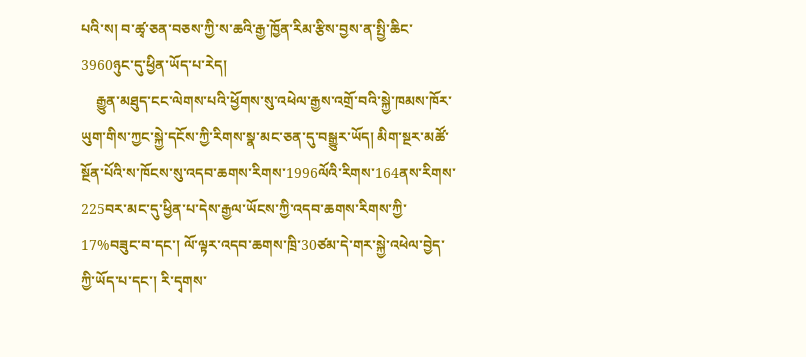པའི་ས། བ་ཚྭ་ཅན་བཅས་ཀྱི་ས་ཆའི་རྒྱ་ཁྱོན་རིམ་རྩིས་བྱས་ན་སྤྱི་ཆིང་3960ཉུང་དུ་ཕྱིན་ཡོད་པ་རེད།
    རྒྱུན་མཐུད་ངང་ལེགས་པའི་ཕྱོགས་སུ་འཕེལ་རྒྱས་འགྲོ་བའི་སྐྱེ་ཁམས་ཁོར་ཡུག་གིས་ཀྱང་སྐྱེ་དངོས་ཀྱི་རིགས་སྣ་མང་ཅན་དུ་བསྒྱུར་ཡོད། མིག་སྔར་མཚོ་སྔོན་པོའི་ས་ཁོངས་སུ་འདབ་ཆགས་རིགས་1996ལོའི་རིགས་164ནས་རིགས་225བར་མང་དུ་ཕྱིན་པ་དེས་རྒྱལ་ཡོངས་ཀྱི་འདབ་ཆགས་རིགས་ཀྱི་17%བཟུང་བ་དང་། ལོ་ལྟར་འདབ་ཆགས་ཁྲི་30ཙམ་དེ་གར་སྐྱེ་འཕེལ་བྱེད་ཀྱི་ཡོད་པ་དང་། རི་དྭགས་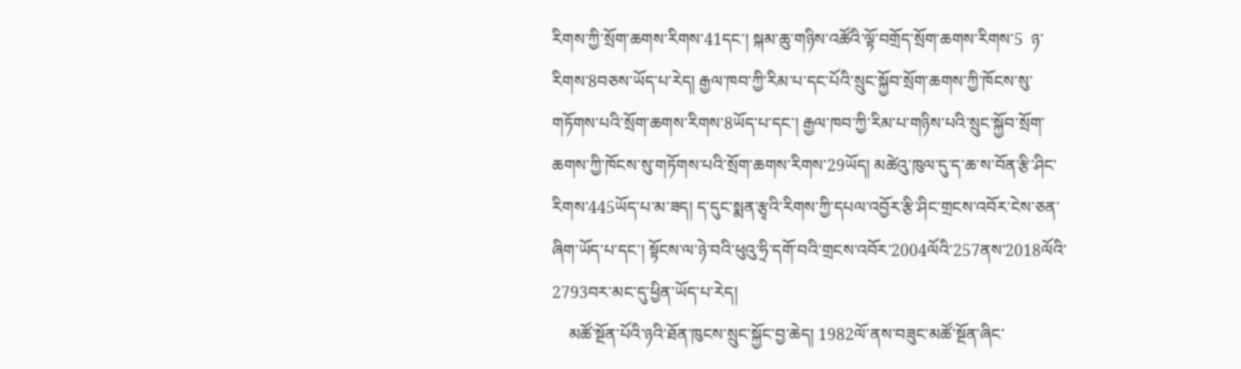རིགས་ཀྱི་སྲོག་ཆགས་རིགས་41དང་། སྐམ་ཆུ་གཉིས་འཚོའི་ལྟོ་བགྲོད་སྲོག་ཆགས་རིགས་5  ཉ་རིགས་8བཅས་ཡོད་པ་རེད། རྒྱལ་ཁབ་ཀྱི་རིམ་པ་དང་པོའི་སྲུང་སྐྱོབ་སྲོག་ཆགས་ཀྱི་ཁོངས་སུ་གཏོགས་པའི་སྲོག་ཆགས་རིགས་8ཡོད་པ་དང་། རྒྱལ་ཁབ་ཀྱི་རིམ་པ་གཉིས་པའི་སྲུང་སྐྱོབ་སྲོག་ཆགས་ཀྱི་ཁོངས་སུ་གཏོགས་པའི་སྲོག་ཆགས་རིགས་29ཡོད། མཚེའུ་ཁུལ་དུ་ད་ཆ་ས་བོན་རྩི་ཤིང་རིགས་445ཡོད་པ་མ་ཟད། ད་དུང་སྨན་རྩྭའི་རིགས་ཀྱི་དཔལ་འབྱོར་རྩི་ཤིང་གྲངས་འབོར་ངེས་ཅན་ཞིག་ཡོད་པ་དང་། སྟོངས་ལ་ཉེ་བའི་ཕུའུ་ཧྲི་དགོ་བའི་གྲངས་འབོར་2004ལོའི་257ནས་2018ལོའི་2793བར་མང་དུ་ཕྱིན་ཡོད་པ་རེད།
    མཚོ་སྔོན་པོའི་ཉའི་ཐོན་ཁུངས་སྲུང་སྐྱོང་བྱ་ཆེད། 1982ལོ་ནས་བཟུང་མཚོ་སྔོན་ཞིང་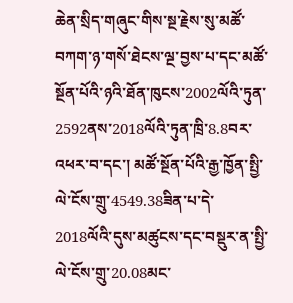ཆེན་སྲིད་གཞུང་གིས་སྔ་རྗེས་སུ་མཚོ་བཀག་ཉ་གསོ་ཐེངས་ལྔ་བྱས་པ་དང་མཚོ་སྔོན་པོའི་ཉའི་ཐོན་ཁུངས་2002ལོའི་ཏུན་2592ནས་2018ལོའི་ཏུན་ཁྲི་8.8བར་འཕར་བ་དང་། མཚོ་སྔོན་པོའི་རྒྱ་ཁྱོན་སྤྱི་ལེ་ངོས་གྲུ་4549.38ཟིན་པ་དེ་2018ལོའི་དུས་མཚུངས་དང་བསྡུར་ན་སྤྱི་ལེ་ངོས་གྲུ་20.08མང་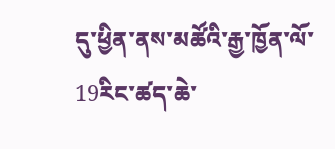དུ་ཕྱིན་ནས་མཚོའི་རྒྱ་ཁྱོན་ལོ་19རིང་ཚད་ཆེ་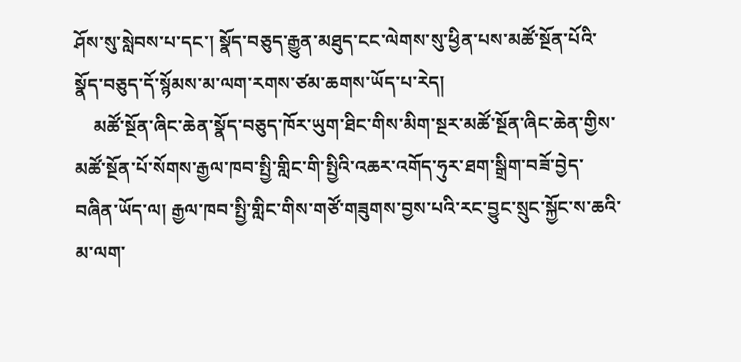ཤོས་སུ་སླེབས་པ་དང་། སྣོད་བཅུད་རྒྱུན་མཐུད་ངང་ལེགས་སུ་ཕྱིན་པས་མཚོ་སྔོན་པོའི་སྣོད་བཅུད་དོ་སྙོམས་མ་ལག་རགས་ཙམ་ཆགས་ཡོད་པ་རེད།
    མཚོ་སྔོན་ཞིང་ཆེན་སྣོད་བཅུད་ཁོར་ཡུག་ཐིང་གིས་མིག་སྔར་མཚོ་སྔོན་ཞིང་ཆེན་གྱིས་མཚོ་སྔོན་པོ་སོགས་རྒྱལ་ཁབ་སྤྱི་གླིང་གི་སྤྱིའི་འཆར་འགོད་ཧུར་ཐག་སྒྲིག་བཟོ་བྱེད་བཞིན་ཡོད་ལ། རྒྱལ་ཁབ་སྤྱི་གླིང་གིས་གཙོ་གཟུགས་བྱས་པའི་རང་བྱུང་སྲུང་སྐྱོང་ས་ཆའི་མ་ལག་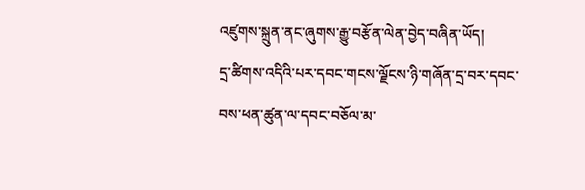འཛུགས་སྐྲུན་ནང་ཞུགས་རྒྱུ་བརྩོན་ལེན་བྱེད་བཞིན་ཡོད།
དྲ་ཚིགས་འདིའི་པར་དབང་གངས་ལྗོངས་ཉི་གཞོན་དྲ་བར་དབང་བས་ཕན་ཚུན་ལ་དབང་བཅོལ་མ་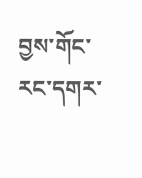བྱས་གོང་རང་དགར་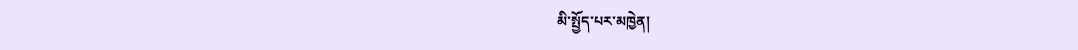མི་སྤྱོད་པར་མཁྱེན།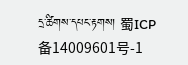དྲ་ཚིགས་དཔང་རྟགས། 蜀ICP备14009601号-1